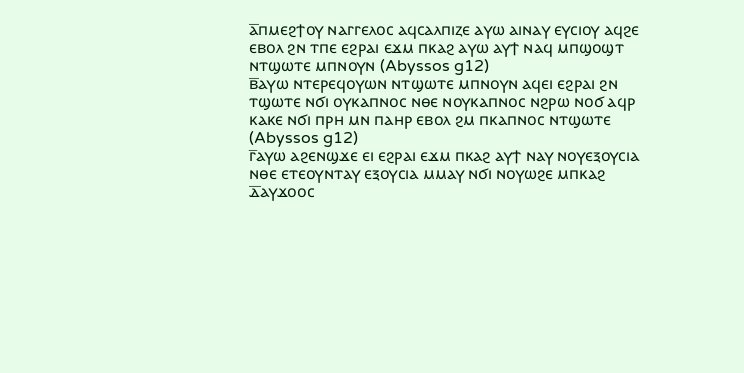ⲁ̅ⲡⲙⲉϩϯⲟⲩ ⲛⲁⲅⲅⲉⲗⲟⲥ ⲁϥⲥⲁⲗⲡⲓⲍⲉ ⲁⲩⲱ ⲁⲓⲛⲁⲩ ⲉⲩⲥⲓⲟⲩ ⲁϥϩⲉ ⲉⲃⲟⲗ ϩⲛ ⲧⲡⲉ ⲉϩⲣⲁⲓ ⲉϫⲙ ⲡⲕⲁϩ ⲁⲩⲱ ⲁⲩϯ ⲛⲁϥ ⲙⲡϣⲟϣⲧ ⲛⲧϣⲱⲧⲉ ⲙⲡⲛⲟⲩⲛ (Abyssos g12)
ⲃ̅ⲁⲩⲱ ⲛⲧⲉⲣⲉϥⲟⲩⲱⲛ ⲛⲧϣⲱⲧⲉ ⲙⲡⲛⲟⲩⲛ ⲁϥⲉⲓ ⲉϩⲣⲁⲓ ϩⲛ ⲧϣⲱⲧⲉ ⲛϭⲓ ⲟⲩⲕⲁⲡⲛⲟⲥ ⲛⲑⲉ ⲛⲟⲩⲕⲁⲡⲛⲟⲥ ⲛϩⲣⲱ ⲛⲟϭ ⲁϥⲣ ⲕⲁⲕⲉ ⲛϭⲓ ⲡⲣⲏ ⲙⲛ ⲡⲁⲏⲣ ⲉⲃⲟⲗ ϩⲙ ⲡⲕⲁⲡⲛⲟⲥ ⲛⲧϣⲱⲧⲉ (Abyssos g12)
ⲅ̅ⲁⲩⲱ ⲁϩⲉⲛϣϫⲉ ⲉⲓ ⲉϩⲣⲁⲓ ⲉϫⲙ ⲡⲕⲁϩ ⲁⲩϯ ⲛⲁⲩ ⲛⲟⲩⲉⲝⲟⲩⲥⲓⲁ ⲛⲑⲉ ⲉⲧⲉⲟⲩⲛⲧⲁⲩ ⲉⲝⲟⲩⲥⲓⲁ ⲙⲙⲁⲩ ⲛϭⲓ ⲛⲟⲩⲱϩⲉ ⲙⲡⲕⲁϩ
ⲇ̅ⲁⲩϫⲟⲟⲥ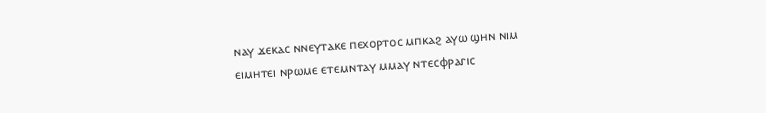ⲛⲁⲩ ϫⲉⲕⲁⲥ ⲛⲛⲉⲩⲧⲁⲕⲉ ⲡⲉⲭⲟⲣⲧⲟⲥ ⲙⲡⲕⲁϩ ⲁⲩⲱ ϣⲏⲛ ⲛⲓⲙ ⲉⲓⲙⲏⲧⲉⲓ ⲛⲣⲱⲙⲉ ⲉⲧⲉⲙⲛⲧⲁⲩ ⲙⲙⲁⲩ ⲛⲧⲉⲥⲫⲣⲁⲅⲓⲥ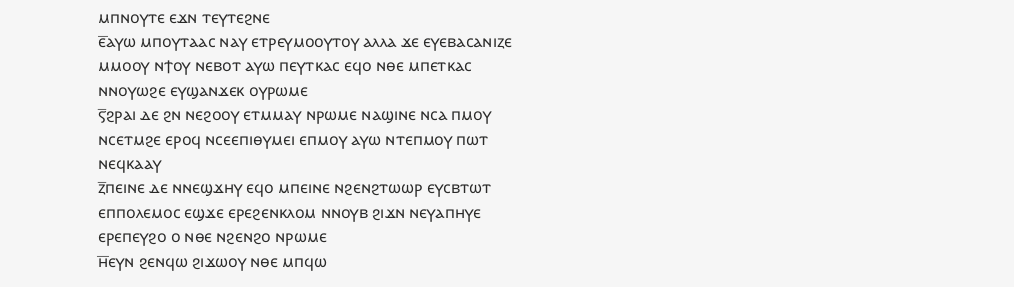ⲙⲡⲛⲟⲩⲧⲉ ⲉϫⲛ ⲧⲉⲩⲧⲉϩⲛⲉ
ⲉ̅ⲁⲩⲱ ⲙⲡⲟⲩⲧⲁⲁⲥ ⲛⲁⲩ ⲉⲧⲣⲉⲩⲙⲟⲟⲩⲧⲟⲩ ⲁⲗⲗⲁ ϫⲉ ⲉⲩⲉⲃⲁⲥⲁⲛⲓⲍⲉ ⲙⲙⲟⲟⲩ ⲛϯⲟⲩ ⲛⲉⲃⲟⲧ ⲁⲩⲱ ⲡⲉⲩⲧⲕⲁⲥ ⲉϥⲟ ⲛⲑⲉ ⲙⲡⲉⲧⲕⲁⲥ ⲛⲛⲟⲩⲱϩⲉ ⲉⲩϣⲁⲛϫⲉⲕ ⲟⲩⲣⲱⲙⲉ
ⲋ̅ϩⲣⲁⲓ ⲇⲉ ϩⲛ ⲛⲉϩⲟⲟⲩ ⲉⲧⲙⲙⲁⲩ ⲛⲣⲱⲙⲉ ⲛⲁϣⲓⲛⲉ ⲛⲥⲁ ⲡⲙⲟⲩ ⲛⲥⲉⲧⲙϩⲉ ⲉⲣⲟϥ ⲛⲥⲉⲉⲡⲓⲑⲩⲙⲉⲓ ⲉⲡⲙⲟⲩ ⲁⲩⲱ ⲛⲧⲉⲡⲙⲟⲩ ⲡⲱⲧ ⲛⲉϥⲕⲁⲁⲩ
ⲍ̅ⲡⲉⲓⲛⲉ ⲇⲉ ⲛⲛⲉϣϫⲏⲩ ⲉϥⲟ ⲙⲡⲉⲓⲛⲉ ⲛϩⲉⲛϩⲧⲱⲱⲣ ⲉⲩⲥⲃⲧⲱⲧ ⲉⲡⲡⲟⲗⲉⲙⲟⲥ ⲉϣϫⲉ ⲉⲣⲉϩⲉⲛⲕⲗⲟⲙ ⲛⲛⲟⲩⲃ ϩⲓϫⲛ ⲛⲉⲩⲁⲡⲏⲩⲉ ⲉⲣⲉⲡⲉⲩϩⲟ ⲟ ⲛⲑⲉ ⲛϩⲉⲛϩⲟ ⲛⲣⲱⲙⲉ
ⲏ̅ⲉⲩⲛ ϩⲉⲛϥⲱ ϩⲓϫⲱⲟⲩ ⲛⲑⲉ ⲙⲡϥⲱ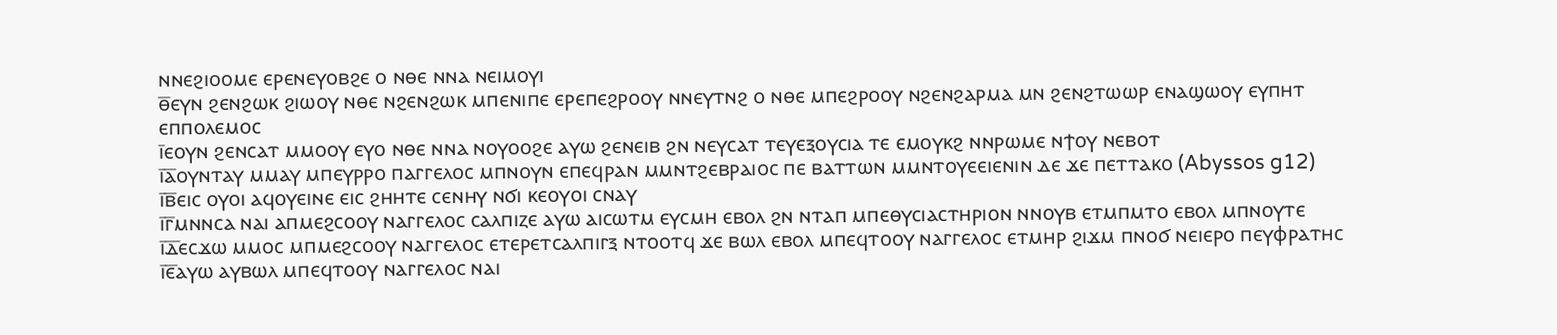ⲛⲛⲉϩⲓⲟⲟⲙⲉ ⲉⲣⲉⲛⲉⲩⲟⲃϩⲉ ⲟ ⲛⲑⲉ ⲛⲛⲁ ⲛⲉⲓⲙⲟⲩⲓ
ⲑ̅ⲉⲩⲛ ϩⲉⲛϩⲱⲕ ϩⲓⲱⲟⲩ ⲛⲑⲉ ⲛϩⲉⲛϩⲱⲕ ⲙⲡⲉⲛⲓⲡⲉ ⲉⲣⲉⲡⲉϩⲣⲟⲟⲩ ⲛⲛⲉⲩⲧⲛϩ ⲟ ⲛⲑⲉ ⲙⲡⲉϩⲣⲟⲟⲩ ⲛϩⲉⲛϩⲁⲣⲙⲁ ⲙⲛ ϩⲉⲛϩⲧⲱⲱⲣ ⲉⲛⲁϣⲱⲟⲩ ⲉⲩⲡⲏⲧ ⲉⲡⲡⲟⲗⲉⲙⲟⲥ
ⲓ̅ⲉⲟⲩⲛ ϩⲉⲛⲥⲁⲧ ⲙⲙⲟⲟⲩ ⲉⲩⲟ ⲛⲑⲉ ⲛⲛⲁ ⲛⲟⲩⲟⲟϩⲉ ⲁⲩⲱ ϩⲉⲛⲉⲓⲃ ϩⲛ ⲛⲉⲩⲥⲁⲧ ⲧⲉⲩⲉⲝⲟⲩⲥⲓⲁ ⲧⲉ ⲉⲙⲟⲩⲕϩ ⲛⲛⲣⲱⲙⲉ ⲛϯⲟⲩ ⲛⲉⲃⲟⲧ
ⲓ̅ⲁ̅ⲟⲩⲛⲧⲁⲩ ⲙⲙⲁⲩ ⲙⲡⲉⲩⲣⲣⲟ ⲡⲁⲅⲅⲉⲗⲟⲥ ⲙⲡⲛⲟⲩⲛ ⲉⲡⲉϥⲣⲁⲛ ⲙⲙⲛⲧϩⲉⲃⲣⲁⲓⲟⲥ ⲡⲉ ⲃⲁⲧⲧⲱⲛ ⲙⲙⲛⲧⲟⲩⲉⲉⲓⲉⲛⲓⲛ ⲇⲉ ϫⲉ ⲡⲉⲧⲧⲁⲕⲟ (Abyssos g12)
ⲓ̅ⲃ̅ⲉⲓⲥ ⲟⲩⲟⲓ ⲁϥⲟⲩⲉⲓⲛⲉ ⲉⲓⲥ ϩⲏⲏⲧⲉ ⲥⲉⲛⲏⲩ ⲛϭⲓ ⲕⲉⲟⲩⲟⲓ ⲥⲛⲁⲩ
ⲓ̅ⲅ̅ⲙⲛⲛⲥⲁ ⲛⲁⲓ ⲁⲡⲙⲉϩⲥⲟⲟⲩ ⲛⲁⲅⲅⲉⲗⲟⲥ ⲥⲁⲗⲡⲓⲍⲉ ⲁⲩⲱ ⲁⲓⲥⲱⲧⲙ ⲉⲩⲥⲙⲏ ⲉⲃⲟⲗ ϩⲛ ⲛⲧⲁⲡ ⲙⲡⲉⲑⲩⲥⲓⲁⲥⲧⲏⲣⲓⲟⲛ ⲛⲛⲟⲩⲃ ⲉⲧⲙⲡⲙⲧⲟ ⲉⲃⲟⲗ ⲙⲡⲛⲟⲩⲧⲉ
ⲓ̅ⲇ̅ⲉⲥϫⲱ ⲙⲙⲟⲥ ⲙⲡⲙⲉϩⲥⲟⲟⲩ ⲛⲁⲅⲅⲉⲗⲟⲥ ⲉⲧⲉⲣⲉⲧⲥⲁⲗⲡⲓⲅⲝ ⲛⲧⲟⲟⲧϥ ϫⲉ ⲃⲱⲗ ⲉⲃⲟⲗ ⲙⲡⲉϥⲧⲟⲟⲩ ⲛⲁⲅⲅⲉⲗⲟⲥ ⲉⲧⲙⲏⲣ ϩⲓϫⲙ ⲡⲛⲟϭ ⲛⲉⲓⲉⲣⲟ ⲡⲉⲩⲫⲣⲁⲧⲏⲥ
ⲓ̅ⲉ̅ⲁⲩⲱ ⲁⲩⲃⲱⲗ ⲙⲡⲉϥⲧⲟⲟⲩ ⲛⲁⲅⲅⲉⲗⲟⲥ ⲛⲁⲓ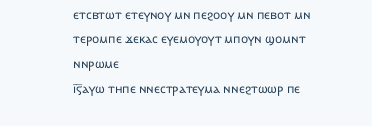ⲉⲧⲥⲃⲧⲱⲧ ⲉⲧⲉⲩⲛⲟⲩ ⲙⲛ ⲡⲉϩⲟⲟⲩ ⲙⲛ ⲡⲉⲃⲟⲧ ⲙⲛ ⲧⲉⲣⲟⲙⲡⲉ ϫⲉⲕⲁⲥ ⲉⲩⲉⲙⲟⲩⲟⲩⲧ ⲙⲡⲟⲩⲛ ϣⲟⲙⲛⲧ ⲛⲛⲣⲱⲙⲉ
ⲓ̅ⲋ̅ⲁⲩⲱ ⲧⲏⲡⲉ ⲛⲛⲉⲥⲧⲣⲁⲧⲉⲩⲙⲁ ⲛⲛⲉϩⲧⲱⲱⲣ ⲡⲉ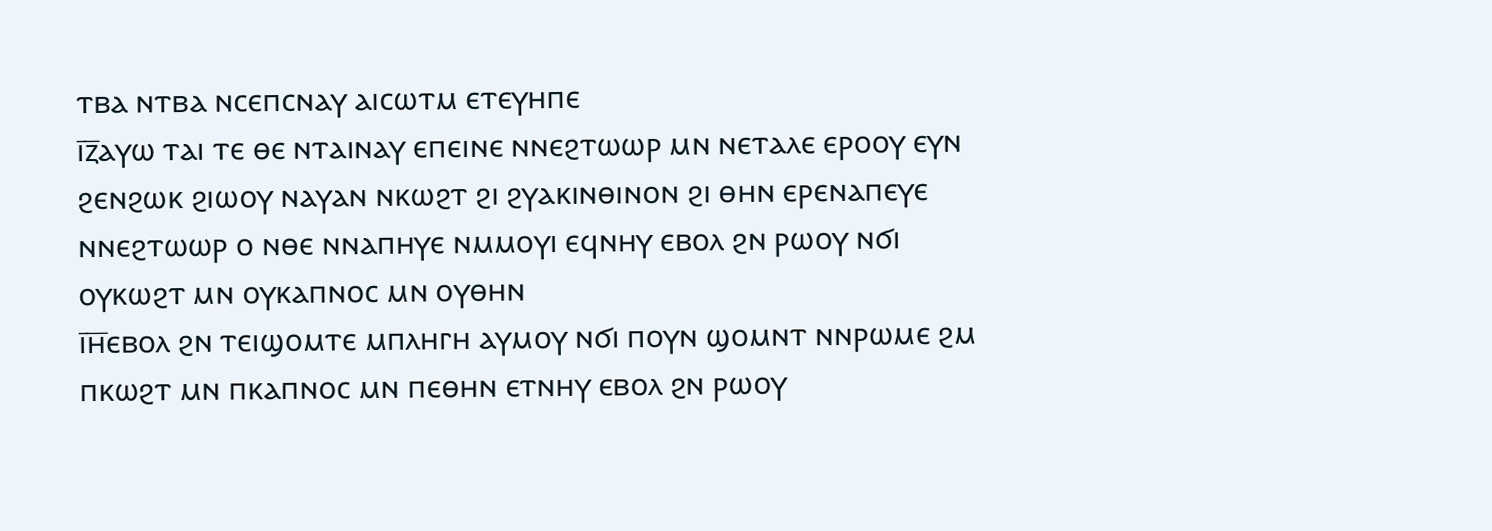ⲧⲃⲁ ⲛⲧⲃⲁ ⲛⲥⲉⲡⲥⲛⲁⲩ ⲁⲓⲥⲱⲧⲙ ⲉⲧⲉⲩⲏⲡⲉ
ⲓ̅ⲍ̅ⲁⲩⲱ ⲧⲁⲓ ⲧⲉ ⲑⲉ ⲛⲧⲁⲓⲛⲁⲩ ⲉⲡⲉⲓⲛⲉ ⲛⲛⲉϩⲧⲱⲱⲣ ⲙⲛ ⲛⲉⲧⲁⲗⲉ ⲉⲣⲟⲟⲩ ⲉⲩⲛ ϩⲉⲛϩⲱⲕ ϩⲓⲱⲟⲩ ⲛⲁⲩⲁⲛ ⲛⲕⲱϩⲧ ϩⲓ ϩⲩⲁⲕⲓⲛⲑⲓⲛⲟⲛ ϩⲓ ⲑⲏⲛ ⲉⲣⲉⲛⲁⲡⲉⲩⲉ ⲛⲛⲉϩⲧⲱⲱⲣ ⲟ ⲛⲑⲉ ⲛⲛⲁⲡⲏⲩⲉ ⲛⲙⲙⲟⲩⲓ ⲉϥⲛⲏⲩ ⲉⲃⲟⲗ ϩⲛ ⲣⲱⲟⲩ ⲛϭⲓ ⲟⲩⲕⲱϩⲧ ⲙⲛ ⲟⲩⲕⲁⲡⲛⲟⲥ ⲙⲛ ⲟⲩⲑⲏⲛ
ⲓ̅ⲏ̅ⲉⲃⲟⲗ ϩⲛ ⲧⲉⲓϣⲟⲙⲧⲉ ⲙⲡⲗⲏⲅⲏ ⲁⲩⲙⲟⲩ ⲛϭⲓ ⲡⲟⲩⲛ ϣⲟⲙⲛⲧ ⲛⲛⲣⲱⲙⲉ ϩⲙ ⲡⲕⲱϩⲧ ⲙⲛ ⲡⲕⲁⲡⲛⲟⲥ ⲙⲛ ⲡⲉⲑⲏⲛ ⲉⲧⲛⲏⲩ ⲉⲃⲟⲗ ϩⲛ ⲣⲱⲟⲩ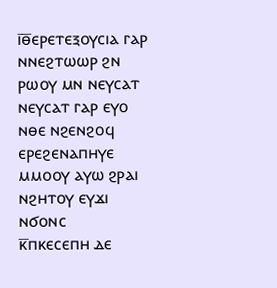ⲓ̅ⲑ̅ⲉⲣⲉⲧⲉⲝⲟⲩⲥⲓⲁ ⲅⲁⲣ ⲛⲛⲉϩⲧⲱⲱⲣ ϩⲛ ⲣⲱⲟⲩ ⲙⲛ ⲛⲉⲩⲥⲁⲧ ⲛⲉⲩⲥⲁⲧ ⲅⲁⲣ ⲉⲩⲟ ⲛⲑⲉ ⲛϩⲉⲛϩⲟϥ ⲉⲣⲉϩⲉⲛⲁⲡⲏⲩⲉ ⲙⲙⲟⲟⲩ ⲁⲩⲱ ϩⲣⲁⲓ ⲛϩⲏⲧⲟⲩ ⲉⲩϫⲓ ⲛϭⲟⲛⲥ
ⲕ̅ⲡⲕⲉⲥⲉⲡⲏ ⲇⲉ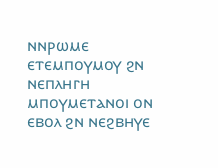ⲛⲛⲣⲱⲙⲉ ⲉⲧⲉⲙⲡⲟⲩⲙⲟⲩ ϩⲛ ⲛⲉⲡⲗⲏⲅⲏ ⲙⲡⲟⲩⲙⲉⲧⲁⲛⲟⲓ ⲟⲛ ⲉⲃⲟⲗ ϩⲛ ⲛⲉϩⲃⲏⲩⲉ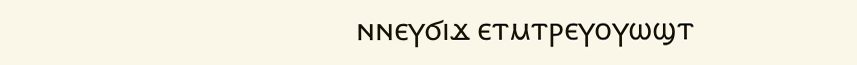ⲛⲛⲉⲩϭⲓϫ ⲉⲧⲙⲧⲣⲉⲩⲟⲩⲱϣⲧ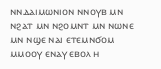ⲛⲛⲇⲁⲓⲙⲱⲛⲓⲟⲛ ⲛⲛⲟⲩⲃ ⲙⲛ ⲛϩⲁⲧ ⲙⲛ ⲛϩⲟⲙⲛⲧ ⲙⲛ ⲛⲱⲛⲉ ⲙⲛ ⲛϣⲉ ⲛⲁⲓ ⲉⲧⲉⲙⲛϭⲟⲙ ⲙⲙⲟⲟⲩ ⲉⲛⲁⲩ ⲉⲃⲟⲗ ⲏ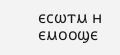ⲉⲥⲱⲧⲙ ⲏ ⲉⲙⲟⲟϣⲉ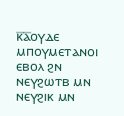ⲕ̅ⲁ̅ⲟⲩⲇⲉ ⲙⲡⲟⲩⲙⲉⲧⲁⲛⲟⲓ ⲉⲃⲟⲗ ϩⲛ ⲛⲉⲩϩⲱⲧⲃ ⲙⲛ ⲛⲉⲩϩⲓⲕ ⲙⲛ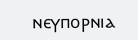ⲛⲉⲩⲡⲟⲣⲛⲓⲁ